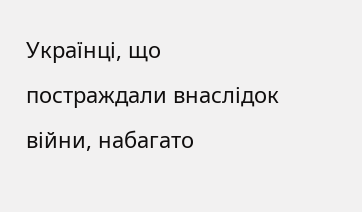Українці, що постраждали внаслідок війни, набагато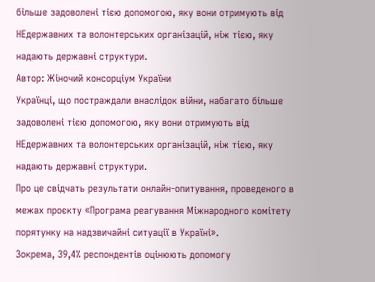більше задоволені тією допомогою, яку вони отримують від НЕдержавних та волонтерських організацій, ніж тією, яку надають державні структури.
Автор: Жіночий консорціум України
Українці, що постраждали внаслідок війни, набагато більше задоволені тією допомогою, яку вони отримують від НЕдержавних та волонтерських організацій, ніж тією, яку надають державні структури.
Про це свідчать результати онлайн-опитування, проведеного в межах проєкту «Програма реагування Міжнародного комітету порятунку на надзвичайні ситуації в Україні».
Зокрема, 39,4% респондентів оцінюють допомогу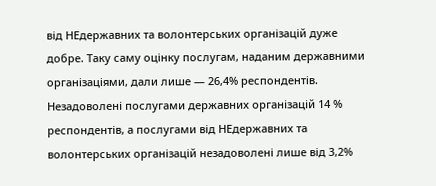від НЕдержавних та волонтерських організацій дуже добре. Таку саму оцінку послугам, наданим державними організаціями, дали лише — 26,4% респондентів.
Незадоволені послугами державних організацій 14 % респондентів, а послугами від НЕдержавних та волонтерських організацій незадоволені лише від 3,2%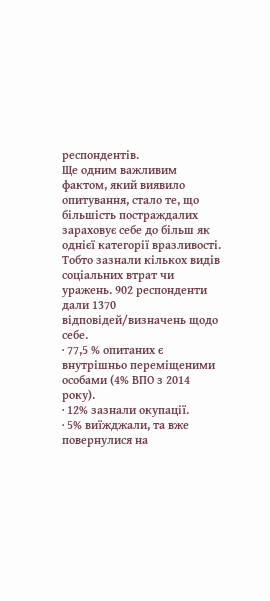респондентів.
Ще одним важливим фактом, який виявило опитування, стало те, що більшість постраждалих зараховує себе до більш як однієї категорії вразливості. Тобто зазнали кількох видів соціальних втрат чи уражень. 902 респонденти дали 1370 відповідей/визначень щодо себе.
· 77,5 % опитаних є внутрішньо переміщеними особами (4% ВПО з 2014 року).
· 12% зазнали окупації.
· 5% виїжджали, та вже повернулися на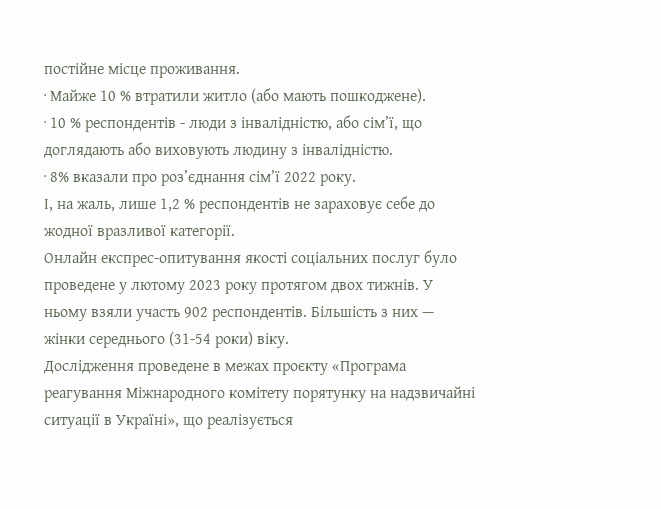постійне місце проживання.
· Майже 10 % втратили житло (або мають пошкоджене).
· 10 % респондентів - люди з інвалідністю, або сім’ї, що доглядають або виховують людину з інвалідністю.
· 8% вказали про роз’єднання сім’ї 2022 року.
І, на жаль, лише 1,2 % респондентів не зараховує себе до жодної вразливої категорії.
Онлайн експрес-опитування якості соціальних послуг було проведене у лютому 2023 року протягом двох тижнів. У ньому взяли участь 902 респондентів. Більшість з них — жінки середнього (31-54 роки) віку.
Дослідження проведене в межах проєкту «Програма реагування Міжнародного комітету порятунку на надзвичайні ситуації в Україні», що реалізується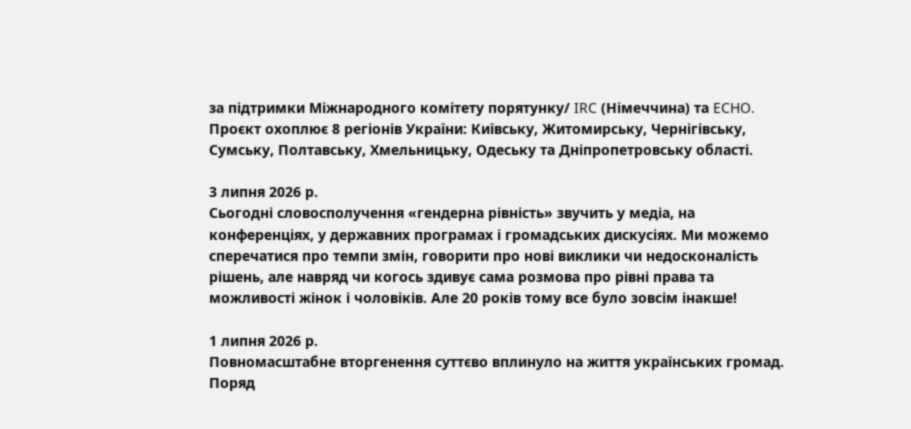за підтримки Міжнародного комітету порятунку/ IRC (Німеччина) та ECHO. Проєкт охоплює 8 регіонів України: Київську, Житомирську, Чернігівську, Сумську, Полтавську, Хмельницьку, Одеську та Дніпропетровську області.

3 липня 2026 р.
Сьогодні словосполучення «гендерна рівність» звучить у медіа, на конференціях, у державних програмах і громадських дискусіях. Ми можемо сперечатися про темпи змін, говорити про нові виклики чи недосконалість рішень, але навряд чи когось здивує сама розмова про рівні права та можливості жінок і чоловіків. Але 20 років тому все було зовсім інакше!

1 липня 2026 р.
Повномасштабне вторгенення суттєво вплинуло на життя українських громад. Поряд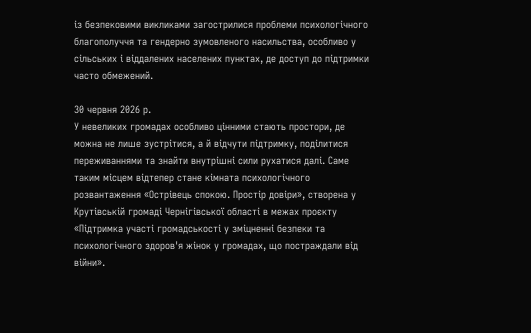із безпековими викликами загострилися проблеми психологічного благополуччя та гендерно зумовленого насильства, особливо у сільських і віддалених населених пунктах, де доступ до підтримки часто обмежений.

30 червня 2026 р.
У невеликих громадах особливо цінними стають простори, де можна не лише зустрітися, а й відчути підтримку, поділитися переживаннями та знайти внутрішні сили рухатися далі. Саме таким місцем відтепер стане кімната психологічного розвантаження «Острівець спокою. Простір довіри», створена у Крутівській громаді Чернігівської області в межах проєкту «Підтримка участі громадськості у зміцненні безпеки та психологічного здоров'я жінок у громадах, що постраждали від війни».